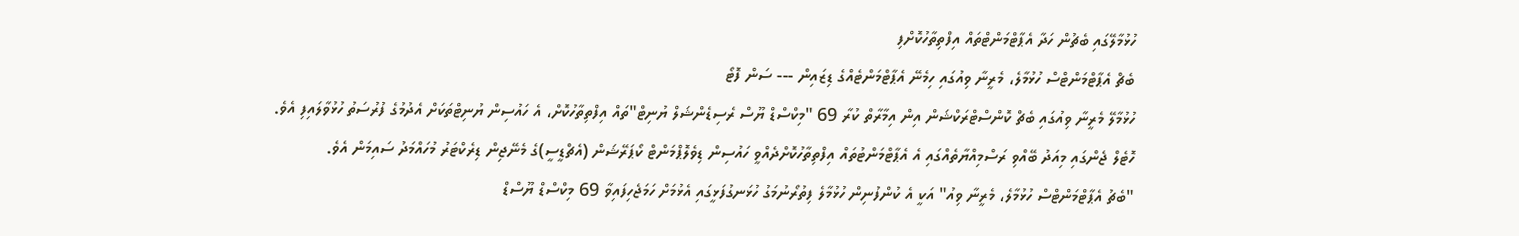ހުޅުމާލޭގައި ބެޗުން ހަދާ އެޕާޓްމަންޓްތައް އިފްތިތާހުކޮށްފި
ބެޗް އެޕާޓްމަންޓްސް ހުޅުމާލެ، މެރީނާ ވިއުގައި ހިމެނޭ އެޕާޓްމަންޓެއްގެ ޑިޒައިން --- ސަން ފޮޓޯ
ހުޅުމާލޭ މެރީނާ ވިއުގައި ބެޗް ކޮންސްޓްރަކްޝަން އިން އިމާރާތް ކުރާ 69 "މިކްސްޑް ޔޫސް ރެސިޑެންޝަލް ޔުނިޓް"ތައް އިފްތިތާހުކޮށް، އެ ހައުސިން ޔުނިޓްތަކަށް އެދުމުގެ ފުރުސަތު ހުޅުވާލައިފި އެވެ.
ހޮޓެލް ޖެންގައި މިއަދު ބޭއްވި ރަސްމިއްޔާތެއްގައި އެ އެޕާޓްމަންޓުތައް އިފްތިތާހުކޮށްދެއްވީ ހައުސިން ޑިވެލޮޕްމަންޓް ކޯޕަރޭޝަން (އެޗްޑީސީ)ގެ މެނޭޖިން ޑިރެކްޓަރު މުހައްމަދު ސައިމަން އެވެ.
"ބެޗު އެޕާޓްމަންޓްސް ހުޅުމާލެ، މެރީނާ ވިއު" އަކީ އެ ކުންފުނިން ހުޅުމާލެ ފިތުރޯނުމަގު ހުޅަނގުފަޅީގައި އެޅުމަށް ހަމަޖެހިފައިވާ 69 މިކްސްޑް ޔޫސްޑް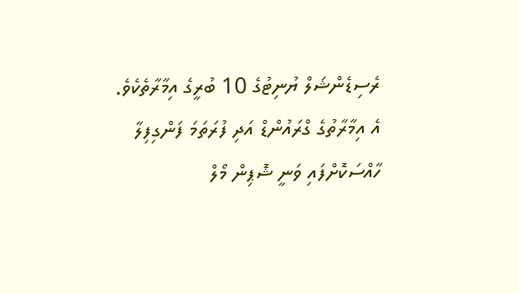ރެސިޑެންޝަލް ޔުނިޓުގެ 10 ބުރީގެ އިމާރާތެކެވެ.
އެ އިމާރާތުގެ ގްރައުންޑް އަދި ފުރަތަމަ ފަންގިފިލާ ހާއްސަކޮށްފައި ވަނީ ޝޮޕިން މޯލް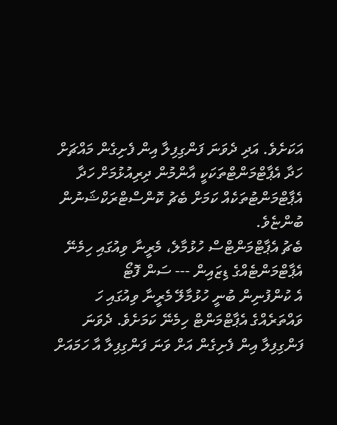އަކަށެވެ. އަދި ދެވަނަ ފަންގިފިލާ އިން ފެށިގެން މައްޗަށް ހަދާ އެޕާޓްމަންޓްތަކަކީ އާންމުން ދިރިއުޅުމަށް ހަދާ އެޕާޓްމަންޓުތަކެއް ކަމަށް ބެޗު ކޮންސްޓްރަކްޝަނުން ބުންޏެވެ.
ބެޗު އެޕާޓްމަންޓްސް ހުޅުމާލެ، މެރީނާ ވިއުގައި ހިމެނޭ އެޕާޓްމަންޓެއްގެ ޑިޒައިން --- ސަން ފޮޓޯ
އެ ކުންފުނިން ބުނީ ހުޅުމާލޭ މެރީނާ ވިއުގައި ހަ ވައްތަރެއްގެ އެޕާޓްމަންޓް ހިމެނޭ ކަމަށެވެ. ދެވަނަ ފަންގިފިލާ އިން ފެށިގެން އަށް ވަނަ ފަންގިފިލާ އާ ހަމައަށް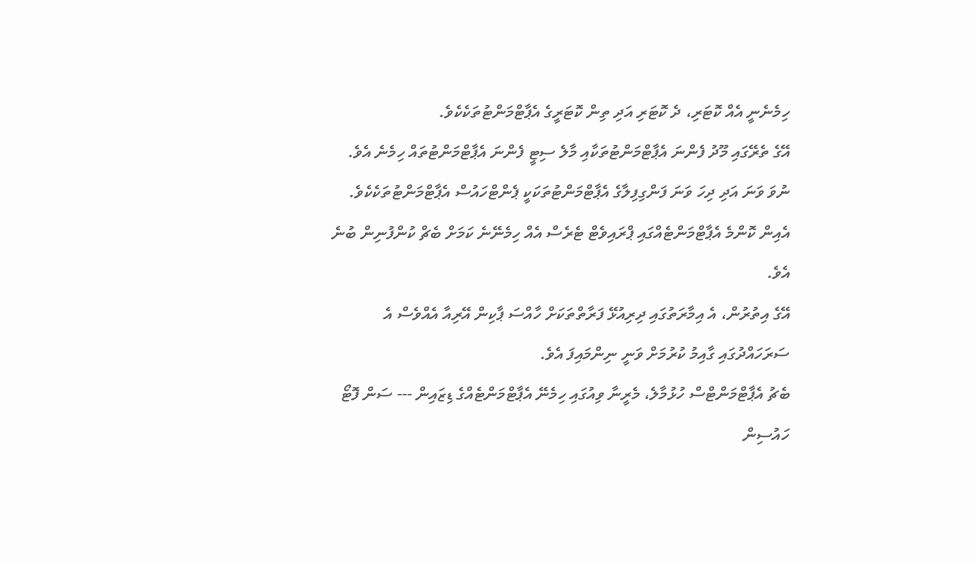ހިމެނެނީ އެއް ކޮޓަރި، ދެ ކޮޓަރި އަދި ތިން ކޮޓަރީގެ އެޕާޓްމަންޓުތަކެކެވެ.
އޭގެ ތެރޭގައި މޫދު ފެންނަ އެޕާޓްމަންޓުތަކާއި މާލެ ސިޓީ ފެންނަ އެޕާޓްމަންޓުތައް ހިމެނެ އެވެ.
ނުވަ ވަނަ އަދި ދިހަ ވަނަ ފަންގިފިލާގެ އެޕާޓްމަންޓުތަކަކީ ޕެންޓްހައުސް އެޕާޓްމަންޓުތަކެކެވެ. އެއިން ކޮންމެ އެޕާޓްމަންޓެއްގައި ޕްރައިވެޓް ޓެރެސް އެއް ހިމެނޭނެ ކަމަށް ބެޗް ކުންފުނިން ބުނެ އެވެ.
އޭގެ އިތުރުން، އެ އިމާރަތުގައި ދިރިއުޅޭ ފަރާތްތަކަށް ހާއްސަ ޕާކިން އޭރިއާ އެއްވެސް އެ ސަރަހައްދުގައި ގާއިމު ކުރުމަށް ވަނީ ނިންމައިފަ އެވެ.
ބެޗު އެޕާޓްމަންޓްސް ހުޅުމާލެ، މެރީނާ ވިއުގައި ހިމެނޭ އެޕާޓްމަންޓެއްގެ ޑިޒައިން --- ސަން ފޮޓޯ
ހައުސިން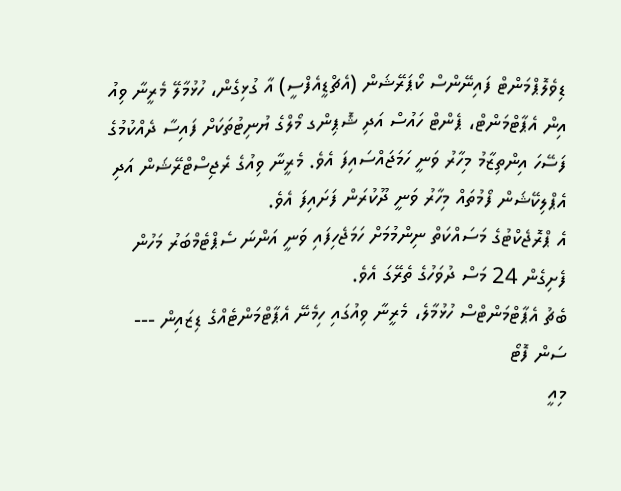ޑިވެލޮޕްމަންޓް ފައިނޭންސް ކޯޕަރޭޝަން (އެޗްޑީއެފްސީ) އާ ގުޅިގެން، ހުޅުމާލޭ މެރީނާ ވިއު އިން އެޕާޓްމަންޓް، ޕެންޓް ހައުސް އަދި ޝޮޕިންގ މޯލްގެ ޔުނިޓުތަކަށް ފައިސާ ދެއްކުމުގެ ފަސޭހަ އިންތިޒާމު މިހާރު ވަނީ ހަމަޖައްސައިފަ އެވެ. މެރީނާ ވިއުގެ ރެޖިސްޓްރޭޝަން އަދި އެޕްލިކޭޝަން ފޯމުތައް މިހާރު ވަނީ ދޫކުރަން ފަށައިފަ އެވެ.
އެ ޕްރޮޖެކްޓުގެ މަސައްކަތް ނިންމުމަށް ހަމަޖެހިފައި ވަނީ އަންނަ ސެޕްޓެމްބަރު މަހުން ފެށިގެން 24 މަސް ދުވަހުގެ ތެރޭގަ އެވެ.
ބެޗު އެޕާޓްމަންޓްސް ހުޅުމާލެ، މެރީނާ ވިއުގައި ހިމެނޭ އެޕާޓްމަންޓެއްގެ ޑިޒައިން --- ސަން ފޮޓޯ
މިއީ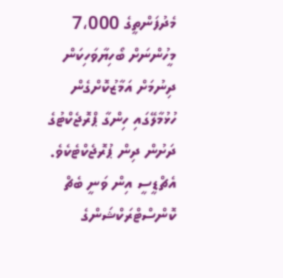މެދުފަންތީގެ 7،000 މީހުންނަށް ބޯހިޔާވަހިކަން ދިނުމަށް އަމާޒުކޮށްގެން ހުޅުމާލޭގައި ހިންގާ ޕްރޮޖެކްޓުގެ ދަށުން ދިން ޕުރޮޖެކްޓެކެވެ.
އެޗްޑީސީ އިން ވަނީ ބެޗް ކޮންސްޓްރަކްޝަންގެ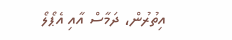އިތުރުން، ދަމާސް އާއި އެޕޯލޯ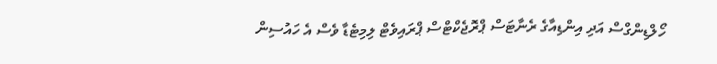ހޯލްޑިންގްސް އަދި އިންޑިއާގެ ރެނާޓަސް ޕްރޮޖެކްޓްސް ޕްރައިވެޓް ލިމިޓެޑާ ވެސް އެ ހައުސިން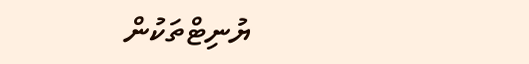ޔުނިޓްތަކުން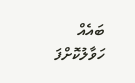ބައެއް ހަވާލުކޮށްފަ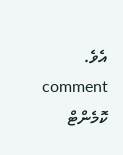އެވެ.
comment ކޮމެންޓް